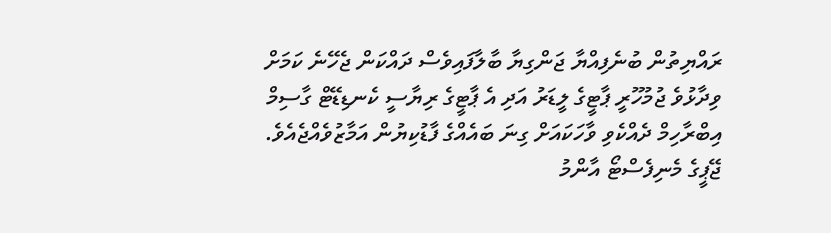ރައްޔިތުން ބުނެފިއްޔާ ޖަންގިޔާ ބާލާފައިވެސް ދައްކަން ޖެހޭނެ ކަމަށް ވިދާޅުވެ ޖުމުހޫރީ ޕާޓީގެ ލީޑަރު އަދި އެ ޕާޓީގެ ރިޔާސީ ކެނޑިޑޭޓް ގާސިމް އިބްރާހިމް ދެއްކެވި ވާހަކައަށް ގިނަ ބައެއްގެ ފާޑުކިޔުން އަމާޒުވެއްޖެއެވެ.
ޖޭޕީގެ މެނިފެސްޓޯ އާންމު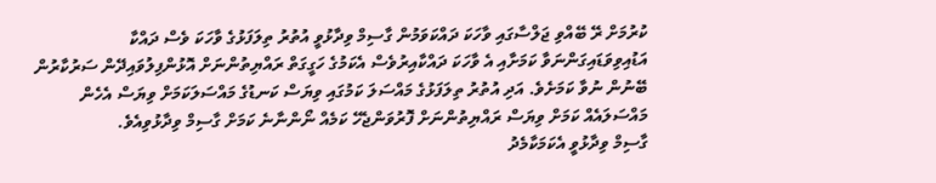ކުރުމަށް ރޭ ބޭއްވި ޖަލްސާގައި ވާހަކަ ދައްކަވަމުން ގާސިމް ވިދާޅުވީ އުތުރު ތިލަފަޅުގެ ވާހަކަ ވެސް ދައްކާ އަޑުއިވިވަޑައިގަންނަވާ ކަމަށާއި އެ ވާހަކަ ދައްކާއިރުވެސް އެކަމުގެ ހަގީގަތް ރައްޔިތުންނަށް އޮޅުންފިލުވައިދޭން ސަރުކާރުން ބޭނުން ނުވާ ކަމަށެވެ. އަދި އުތުރު ތިލަފަޅުގެ މައްސަލަ ކަމުގައި ވިޔަސް ކަނޑުގެ މައްސަލަކަމަށް ވިޔަސް އެހެން މައްސަލައެއް ކަމަށް ވިޔަސް ރައްޔިތުންނަށް ފޮރުވަންޖެހޭ ކަމެއް ނޯންނާނެ ކަމަށް ގާސިމް ވިދާޅުވިއެވެ.
ގާސިމް ވިދާޅުވީ އެކަމަކާމެދު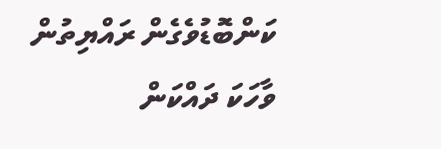ކަންބޮޑުވެގެން ރައްޔިތުން ވާހަކަ ދައްކަން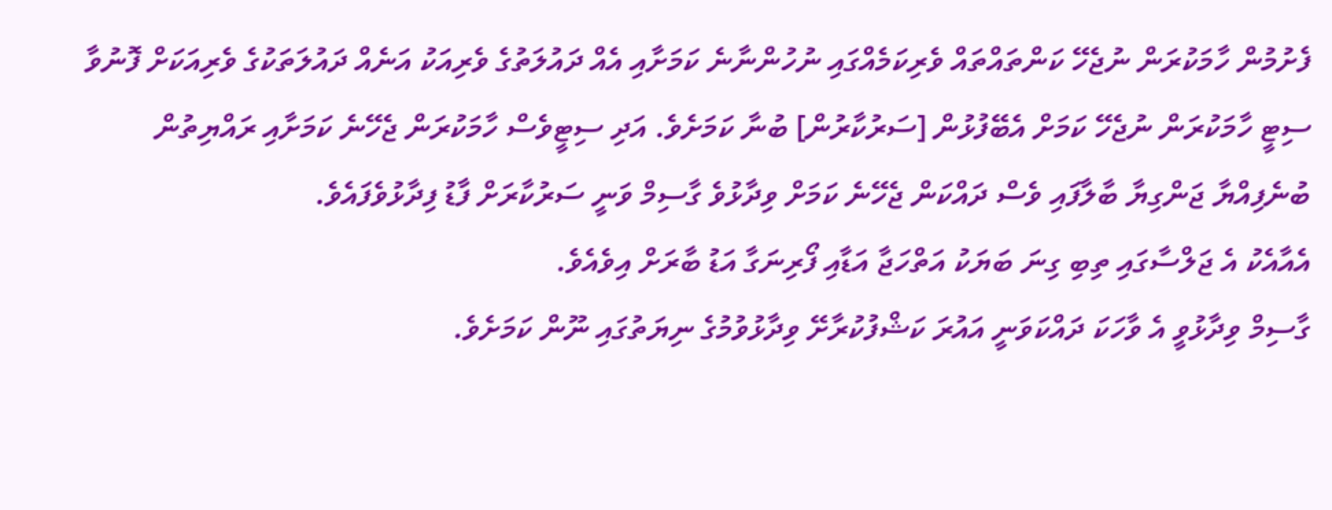ފެށުމުން ހާމަކުރަން ނުޖެހޭ ކަންތައްތައް ވެރިކަމެއްގައި ނުހުންނާނެ ކަމަށާއި އެއް ދައުލަތުގެ ވެރިއަކު އަނެއް ދައުލަތަކުގެ ވެރިއަކަށް ފޮނުވާ ސިޓީ ހާމަކުރަން ނުޖެހޭ ކަމަށް އެބޭފުޅުން [ސަރުކާރުން] ބުނާ ކަމަށެވެ. އަދި ސިޓީވެސް ހާމަކުރަން ޖެހޭނެ ކަމަށާއި ރައްޔިތުން ބުނެފިއްޔާ ޖަންގިޔާ ބާލާފައި ވެސް ދައްކަން ޖެހޭނެ ކަމަށް ވިދާޅުވެ ގާސިމް ވަނީ ސަރުކާރަށް ފާޑު ފިދާޅުވެފައެވެ.
އެއާއެކު އެ ޖަލްސާގައި ތިބި ގިނަ ބަޔަކު އަތްހަޖާ އަޑާއި ފޯރިނަގާ އަޑު ބާރަށް އިވެއެވެ.
ގާސިމް ވިދާޅުވީ އެ ވާހަކަ ދައްކަވަނީ އައުރަ ކަޝްފުކުރާށޭ ވިދާޅުވުމުގެ ނިޔަތުގައި ނޫން ކަމަށެވެ.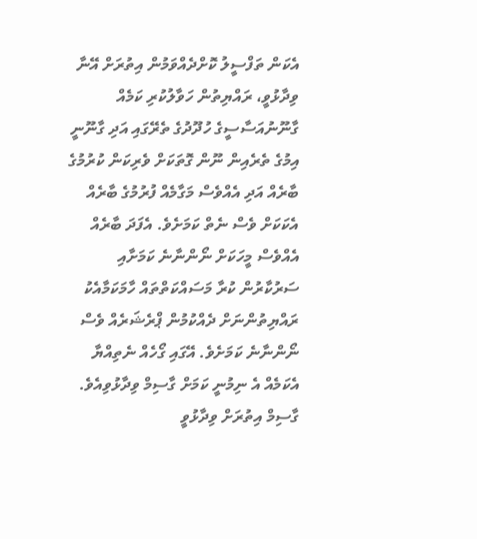އެކަން ތަފްސީލު ކޮށްދެއްވަމުން އިތުރަށް އޭނާ ވިދާޅުވީ، ރައްޔިތުން ހަވާލުކުރި ކަމެއް ގާނޫނުއަސާސީގެ ހުދޫދުގެ ތެރޭގައި އަދި ގާނޫނީ އިމުގެ ތެރެއިން ނޫން ގޮތަކަށް ވެރިކަން ކުރުމުގެ ބާރެއް އަދި އެއްވެސް މަގާމެއް ފުރުމުގެ ބާރެއް އެކަކަށް ވެސް ނެތް ކަމަށެވެ. އެފަދަ ބާރެއް އެއްވެސް މީހަކަށް ނޯންނާނެ ކަމަށާއި ސަރުކާރުން ކުރާ މަސައްކަތްތައް ހާމަކަމާއެކު ރައްޔިތުންނަށް ދެއްކުމުން ޕްރެޝަރެއް ވެސް ނޯންނާނެ ކަމަށެވެ. އޭގައި ގޯހެއް ނެތިއްޔާ އެކަމެއް އެ ނިމުނީ ކަމަށް ގާސިމް ވިދާޅުވިއެވެ.
ގާސިމް އިތުރަށް ވިދާޅުވީ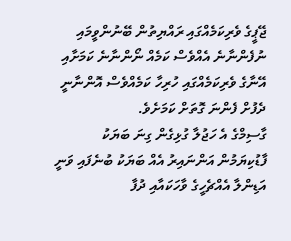ޖޭޕީގެ ވެރިކަމެއްގައި ރައްޔިތުން ބޭނުންވީމައި ނުފެންނާނެ އެއްވެސް ކަމެއް ނޯންނާނެ ކަމަށާއި އޭނާގެ ވެރިކަމެއްގައި ހުރިހާ ކަމެއްވެސް އޮންނާނީ ދެފުށް ފެންނަ ގޮތަށް ކަމަށެވެ.
ގާސިމްގެ އެ ހަޖުލާ ގުޅިގެން ގިނަ ބަޔަކު ފާޑުކިޔަމުން އަންނައިރު އެއް ބަޔަކު ބުނެފައި ވަނީ އަޑިންލާ އެއްޗެހީގެ ވާހަކައާއި ދުފާ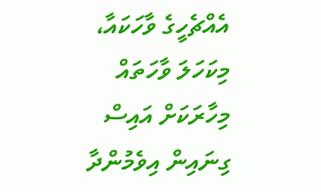އެއްޗެހީގެ ވާހަކައާ، މިކަހަލަ ވާހަތައް މިހާރަކަށް އައިސް ގިނައިން އިވެމުންދާ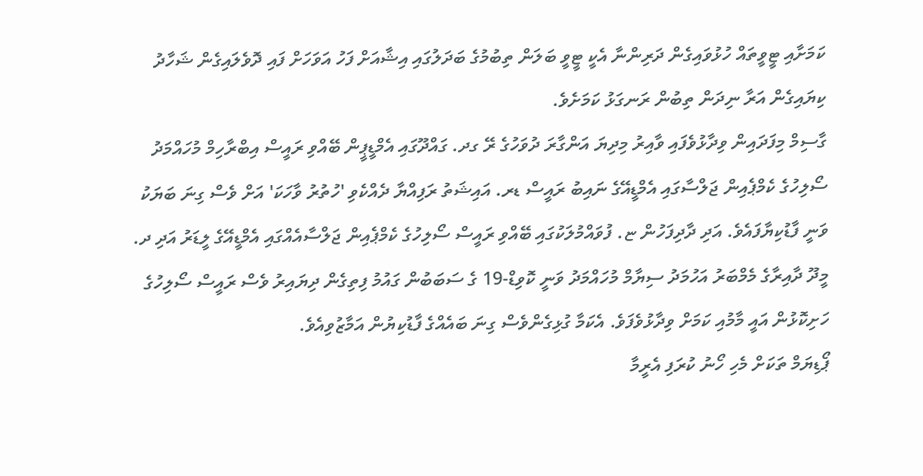ކަމަށާއި ޓީވީތައް ހުޅުވައިގެން ދަރިންނާ އެކީ ޓީވީ ބަލަން ތިބުމުގެ ބަދަލުގައި އިޝާއަށް ފަހު އަވަހަށް ފައި ދޮވެލައިގެން ޝަހާދު ކިޔައިގެން އަރާ ނިދަން ތިބުން ރަނގަޅު ކަމަށެވެ.
ގާސިމް މިފަދައިން ވިދާޅުވެފައި ވާއިރު މިދިޔަ އަންގާރަ ދުވަހުގެ ރޭ ގދ. ގައްދޫގައި އެމްޑީޕީން ބޭއްވި ރައީސް އިބްރާހިމް މުހައްމަދު ސޯލިހުގެ ކެމްޕެއިން ޖަލްސާގައި އެމްޑީއޭގެ ނައިބު ރައީސް ޑރ. އައިޝަތު ރަފިއްޔާ ދެއްކެވި 'ހުތުރު ވާހަކަ' އަށް ވެސް ގިނަ ބަޔަކު ވަނީ ފާޑުކިޔާފައެވެ. އަދި ދާދިފަހުން ޏ. ފުވައްމުލަކުގައި ބޭއްވި ރައީސް ސޯލިހުގެ ކެމްޕެއިން ޖަލްސާއެއްގައި އެމްޑީއޭގެ ލީޑަރު އަދި ދ. މީދޫ ދާއިރާގެ މެމްބަރު އަހުމަދު ސިޔާމް މުހައްމަދު ވަނީ ކޮވިޑް-19 ގެ ސަބަބުން ގައުމު ފިތިގެން ދިޔައިރު ވެސް ރައީސް ސޯލިހުގެ ހަށިކޮޅުން އައީ މާމުއި ކަމަށް ވިދާޅުވެފަވެ. އެކަމާ ގުޅިގެންވެސް ގިނަ ބައެއްގެ ފާޑުކިޔުން އަމާޒުވިއެވެ.
ޕޯޑިޔަމް ތަކަށް މެހި ހޯނު ކުރަފި އެރީމާ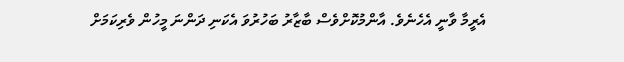އެރީމާ ވާނީ އެހެނެވެ. އާންމުކޮށްވެސް ބާޒާރު ބަހުރުވަ އެކަނި ދަންނަ މީހުން ވެރިކަމަށް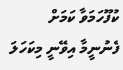ކުފޫހަމަވާ ކަމަށް ފެނުނީމާ އިވޭނީ މިކަހަލަ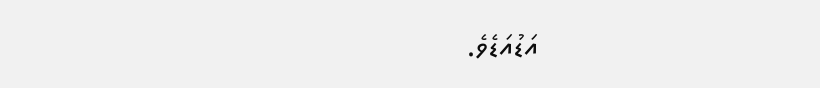އަޑުއަޑެވެ.